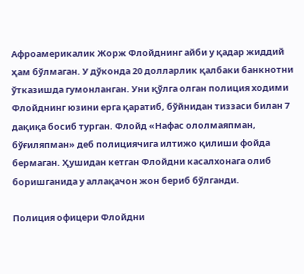Афроамерикалик Жорж Флойднинг айби у қадар жиддий ҳам бўлмаган. У дўконда 20 долларлик қалбаки банкнотни ўтказишда гумонланган. Уни қўлга олган полиция ходими Флойднинг юзини ерга қаратиб, бўйнидан тиззаси билан 7 дақиқа босиб турган. Флойд «Нафас ололмаяпман, бўғиляпман» деб полициячига илтижо қилиши фойда бермаган. Ҳушидан кетган Флойдни касалхонага олиб боришганида у аллақачон жон бериб бўлганди.

Полиция офицери Флойдни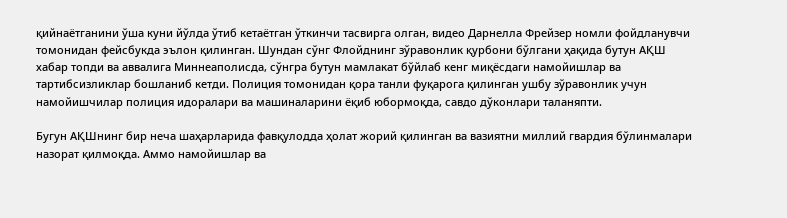қийнаётганини ўша куни йўлда ўтиб кетаётган ўткинчи тасвирга олган, видео Дарнелла Фрейзер номли фойдланувчи томонидан фейсбукда эълон қилинган. Шундан сўнг Флойднинг зўравонлик қурбони бўлгани ҳақида бутун АҚШ хабар топди ва аввалига Миннеаполисда, сўнгра бутун мамлакат бўйлаб кенг миқёсдаги намойишлар ва тартибсизликлар бошланиб кетди. Полиция томонидан қора танли фуқарога қилинган ушбу зўравонлик учун намойишчилар полиция идоралари ва машиналарини ёқиб юбормоқда, савдо дўконлари таланяпти.

Бугун АҚШнинг бир неча шаҳарларида фавқулодда ҳолат жорий қилинган ва вазиятни миллий гвардия бўлинмалари назорат қилмоқда. Аммо намойишлар ва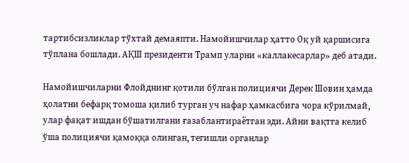тартибсизликлар тўхтай демаяпти. Намойишчилар ҳатто Оқ уй қаршисига тўплана бошлади. АҚШ президенти Трамп уларни «каллакесарлар» деб атади.

Намойишчиларни Флойднинг қотили бўлган полициячи Дерек Шовин ҳамда ҳолатни бефарқ томоша қилиб турган уч нафар ҳамкасбига чора кўрилмай, улар фақат ишдан бўшатилгани ғазаблантираётган эди. Айни вақтга келиб ўша полициячи қамоққа олинган, тегишли органлар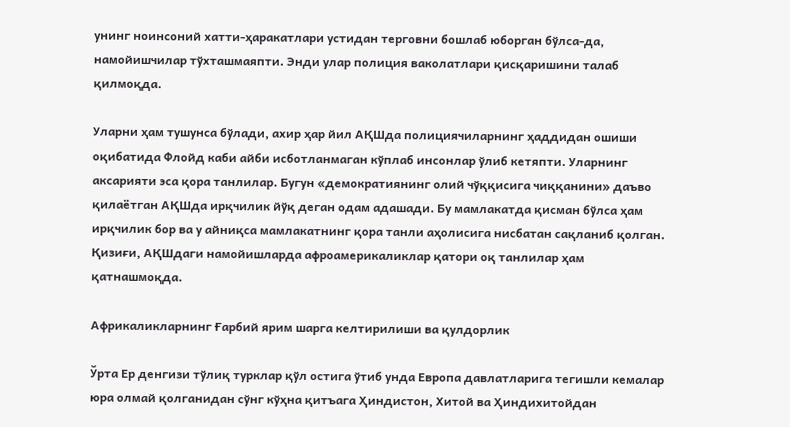унинг ноинсоний хатти-ҳаракатлари устидан терговни бошлаб юборган бўлса-да, намойишчилар тўхташмаяпти. Энди улар полиция ваколатлари қисқаришини талаб қилмоқда.

Уларни ҳам тушунса бўлади, ахир ҳар йил АҚШда полициячиларнинг ҳаддидан ошиши оқибатида Флойд каби айби исботланмаган кўплаб инсонлар ўлиб кетяпти. Уларнинг аксарияти эса қора танлилар. Бугун «демократиянинг олий чўққисига чиққанини» даъво қилаётган АҚШда ирқчилик йўқ деган одам адашади. Бу мамлакатда қисман бўлса ҳам ирқчилик бор ва у айниқса мамлакатнинг қора танли аҳолисига нисбатан сақланиб қолган. Қизиғи, АҚШдаги намойишларда афроамерикаликлар қатори оқ танлилар ҳам қатнашмоқда.

Африкаликларнинг Ғарбий ярим шарга келтирилиши ва қулдорлик

Ўрта Ер денгизи тўлиқ турклар қўл остига ўтиб унда Европа давлатларига тегишли кемалар юра олмай қолганидан сўнг кўҳна қитъага Ҳиндистон, Хитой ва Ҳиндихитойдан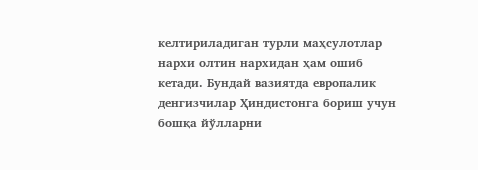келтириладиган турли маҳсулотлар нархи олтин нархидан ҳам ошиб кетади. Бундай вазиятда европалик денгизчилар Ҳиндистонга бориш учун бошқа йўлларни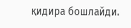қидира бошлайди.